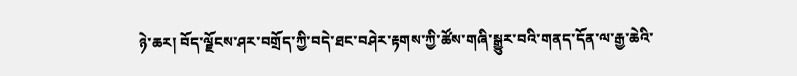ཉེ་ཆར། བོད་ལྗོངས་ཤར་བགྲོད་ཀྱི་བདེ་ཐང་བཤེར་རྟགས་ཀྱི་ཚོས་གཞི་སྒྱུར་བའི་གནད་དོན་ལ་རྒྱ་ཆེའི་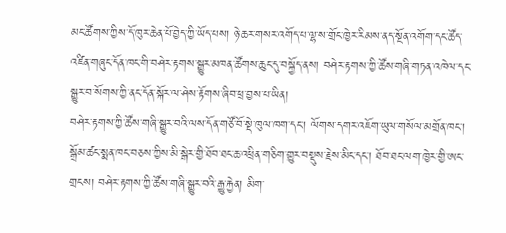མང་ཚོགས་ཀྱིས་དོ་ཁུར་ཆེན་པོ་བྱེད་ཀྱི་ཡོད་པས། ཉེ་ཆར་གསར་འགོད་པ་ལྷ་ས་གྲོང་ཁྱེར་རིམས་ནད་སྔོན་འགོག་དང་ཚོད་འཛིན་གཞུང་དོན་ཁང་གི་བཤེར་རྟགས་སྒྱུར་མཁན་ཚོགས་ཆུང་དུ་བསྐྱོད་ནས། བཤེར་རྟགས་ཀྱི་ཚོས་གཞི་གཏན་འཁེལ་དང་སྒྱུར་བ་སོགས་ཀྱི་ནང་དོན་སྐོར་ལ་ཤེས་རྟོགས་ཞིབ་ཕྲ་བྱས་པ་ཡིན།
བཤེར་རྟགས་ཀྱི་ཚོས་གཞི་སྒྱུར་བའི་ལས་དོན་གཙོ་བོ་སྡེ་ཁུལ་ཁག་དང་། ལོགས་དགར་འཇོག་ཡུལ་གསོལ་མགྲོན་ཁང་། སྒྲོམ་ཚང་སྨན་ཁང་བཅས་ཀྱིས་མི་སྒེར་གྱི་ཐོབ་ཐང་ཆ་འཕྲིན་གཅིག་གྱུར་བསྡུས་རྗེས་མིང་དང་། ཐོབ་ཐང་ལག་ཁྱེར་གྱི་ཨང་གྲངས། བཤེར་རྟགས་ཀྱི་ཚོས་གཞི་སྒྱུར་བའི་རྒྱུ་རྐྱེན། མིག་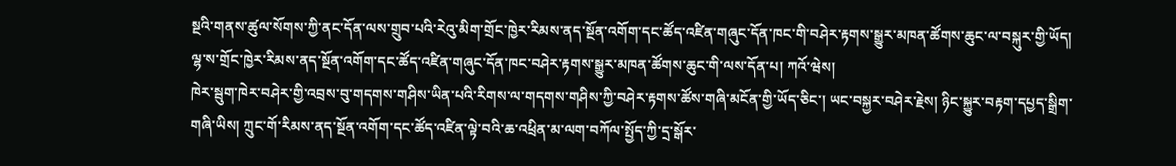སྔའི་གནས་ཚུལ་སོགས་ཀྱི་ནང་དོན་ལས་གྲུབ་པའི་རེའུ་མིག་གྲོང་ཁྱེར་རིམས་ནད་སྔོན་འགོག་དང་ཚོད་འཛིན་གཞུང་དོན་ཁང་གི་བཤེར་རྟགས་སྒྱུར་མཁན་ཚོགས་ཆུང་ལ་བསྐུར་གྱི་ཡོད།
ལྷ་ས་གྲོང་ཁྱེར་རིམས་ནད་སྔོན་འགོག་དང་ཚོད་འཛིན་གཞུང་དོན་ཁང་བཤེར་རྟགས་སྒྱུར་མཁན་ཚོགས་ཆུང་གི་ལས་དོན་པ། ཀའོ་ཝེས།
ཁེར་སྦུག་ཁེར་བཤེར་གྱི་འབྲས་བུ་གདགས་གཤིས་ཡིན་པའི་རིགས་ལ་གདགས་གཤིས་ཀྱི་བཤེར་རྟགས་ཚོས་གཞི་མངོན་གྱི་ཡོད་ཅིང་། ཡང་བསྐྱར་བཤེར་རྗེས། ཉིང་སྐྱུར་བརྟག་དཔྱད་སྒྲིག་གཞི་ཡིས། ཀྲུང་གོ་རིམས་ནད་སྔོན་འགོག་དང་ཚོད་འཛིན་ལྟེ་བའི་ཆ་འཕྲིན་མ་ལག་བཀོལ་སྤྱོད་ཀྱི་དྲ་སྒོར་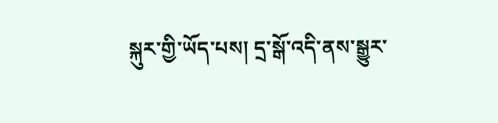སྐུར་གྱི་ཡོད་པས། དྲ་སྒོ་འདི་ནས་སྒྱུར་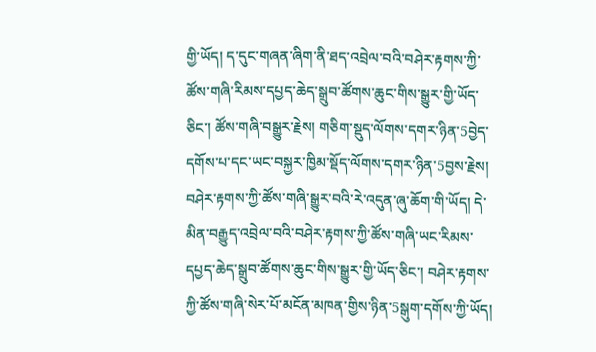གྱི་ཡོད། ད་དུང་གཞན་ཞིག་ནི་ཐད་འབྲེལ་བའི་བཤེར་རྟགས་ཀྱི་ཚོས་གཞི་རིམས་དཔྱད་ཆེད་སྒྲུབ་ཚོགས་ཆུང་གིས་སྒྱུར་གྱི་ཡོད་ཅིང་། ཚོས་གཞི་བསྒྱུར་རྗེས། གཅིག་སྡུད་ལོགས་དགར་ཉིན་5བྱེད་དགོས་པ་དང་ཡང་བསྐྱར་ཁྱིམ་སྡོད་ལོགས་དགར་ཉིན་5བྱས་རྗེས། བཤེར་རྟགས་ཀྱི་ཚོས་གཞི་སྒྱུར་བའི་རེ་འདུན་ཞུ་ཆོག་གི་ཡོད། དེ་མིན་བརྒྱུད་འབྲེལ་བའི་བཤེར་རྟགས་ཀྱི་ཚོས་གཞི་ཡང་རིམས་དཔྱད་ཆེད་སྒྲུབ་ཚོགས་ཆུང་གིས་སྒྱུར་གྱི་ཡོད་ཅིང་། བཤེར་རྟགས་ཀྱི་ཚོས་གཞི་སེར་པོ་མངོན་མཁན་གྱིས་ཉིན་5སྒུག་དགོས་ཀྱི་ཡོད།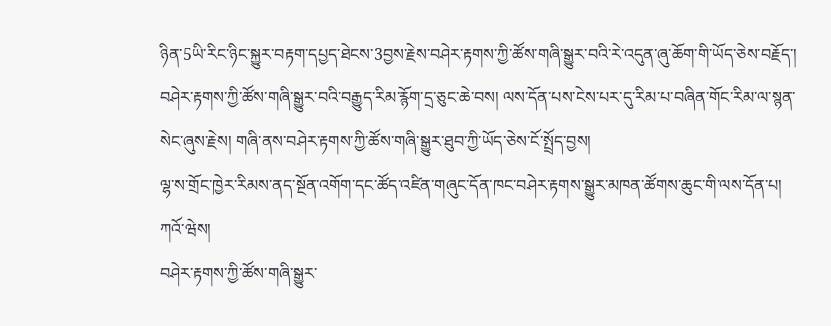ཉིན་5ཡི་རིང་ཉིང་སྐྱུར་བརྟག་དཔྱད་ཐེངས་3བྱས་རྗེས་བཤེར་རྟགས་ཀྱི་ཚོས་གཞི་སྒྱུར་བའི་རེ་འདུན་ཞུ་ཆོག་གི་ཡོད་ཅེས་བརྗོད་།
བཤེར་རྟགས་ཀྱི་ཚོས་གཞི་སྒྱུར་བའི་བརྒྱུད་རིམ་རྙོག་དྲ་ཅུང་ཆེ་བས། ལས་དོན་པས་ངེས་པར་དུ་རིམ་པ་བཞིན་གོང་རིམ་ལ་སྙན་སེང་ཞུས་རྗེས། གཞི་ནས་བཤེར་རྟགས་ཀྱི་ཚོས་གཞི་སྒྱུར་ཐུབ་ཀྱི་ཡོད་ཅེས་ངོ་སྤྲོད་བྱས།
ལྷ་ས་གྲོང་ཁྱེར་རིམས་ནད་སྔོན་འགོག་དང་ཚོད་འཛིན་གཞུང་དོན་ཁང་བཤེར་རྟགས་སྒྱུར་མཁན་ཚོགས་ཆུང་གི་ལས་དོན་པ། ཀའོ་ཝེས།
བཤེར་རྟགས་ཀྱི་ཚོས་གཞི་སྒྱུར་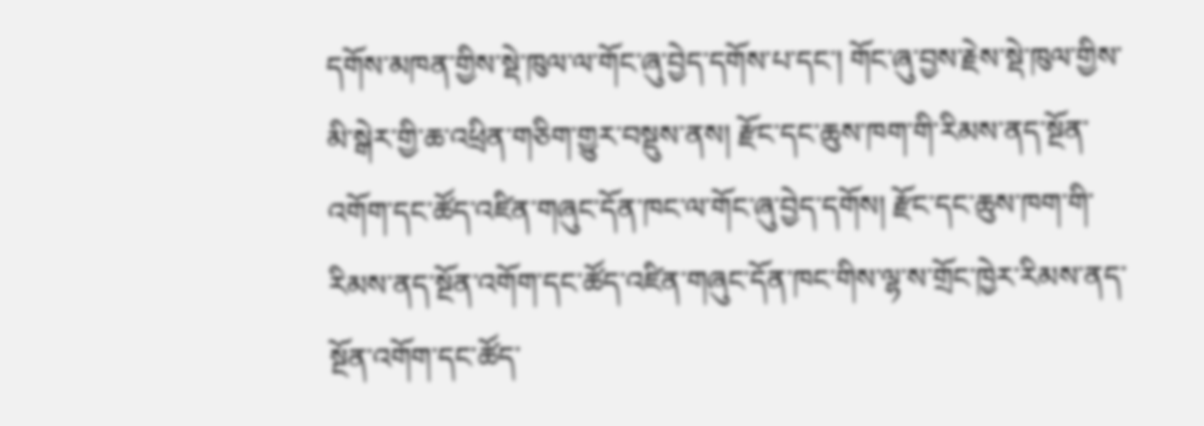དགོས་མཁན་གྱིས་སྡེ་ཁུལ་ལ་གོང་ཞུ་བྱེད་དགོས་པ་དང་། གོང་ཞུ་བྱས་རྗེས་སྡེ་ཁུལ་གྱིས་མི་སྒེར་གྱི་ཆ་འཕྲིན་གཅིག་གྱུར་བསྡུས་ནས། རྫོང་དང་ཆུས་ཁག་གི་རིམས་ནད་སྔོན་འགོག་དང་ཚོད་འཛིན་གཞུང་དོན་ཁང་ལ་གོང་ཞུ་བྱེད་དགོས། རྫོང་དང་ཆུས་ཁག་གི་རིམས་ནད་སྔོན་འགོག་དང་ཚོད་འཛིན་གཞུང་དོན་ཁང་གིས་ལྷ་ས་གྲོང་ཁྱེར་རིམས་ནད་སྔོན་འགོག་དང་ཚོད་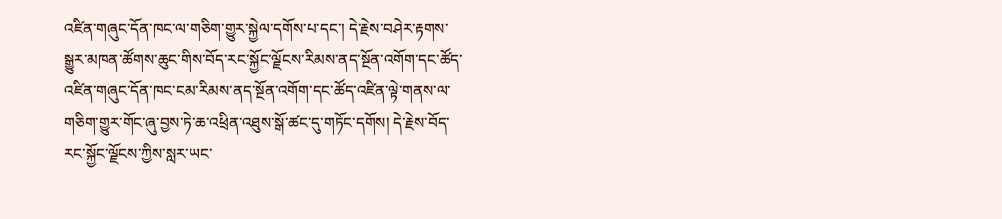འཛིན་གཞུང་དོན་ཁང་ལ་གཅིག་གྱུར་སྐྱེལ་དགོས་པ་དང་། དེ་རྗེས་བཤེར་རྟགས་སྒྱུར་མཁན་ཚོགས་ཆུང་གིས་བོད་རང་སྐྱོང་ལྗོངས་རིམས་ནད་སྔོན་འགོག་དང་ཚོད་འཛིན་གཞུང་དོན་ཁང་ངམ་རིམས་ནད་སྔོན་འགོག་དང་ཚོད་འཛིན་ལྟེ་གནས་ལ་གཅིག་གྱུར་གོང་ཞུ་བྱས་ཏེ་ཆ་འཕྲིན་འཐུས་སྒོ་ཚང་དུ་གཏོང་དགོས། དེ་རྗེས་བོད་རང་སྐྱོང་ལྗོངས་ཀྱིས་སླར་ཡང་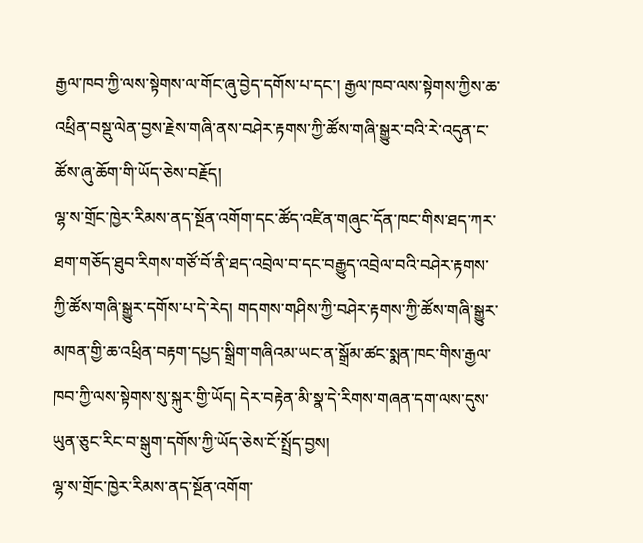རྒྱལ་ཁབ་ཀྱི་ལས་སྟེགས་ལ་གོང་ཞུ་བྱེད་དགོས་པ་དང་། རྒྱལ་ཁབ་ལས་སྟེགས་ཀྱིས་ཆ་འཕྲིན་བསྡུ་ལེན་བྱས་རྗེས་གཞི་ནས་བཤེར་རྟགས་ཀྱི་ཚོས་གཞི་སྒྱུར་བའི་རེ་འདུན་ང་ཚོས་ཞུ་ཆོག་གི་ཡོད་ཅེས་བརྗོད།
ལྷ་ས་གྲོང་ཁྱེར་རིམས་ནད་སྔོན་འགོག་དང་ཚོད་འཛིན་གཞུང་དོན་ཁང་གིས་ཐད་ཀར་ཐག་གཅོད་ཐུབ་རིགས་གཙོ་བོ་ནི་ཐད་འབྲེལ་བ་དང་བརྒྱུད་འབྲེལ་བའི་བཤེར་རྟགས་ཀྱི་ཚོས་གཞི་སྒྱུར་དགོས་པ་དེ་རེད། གདགས་གཤིས་ཀྱི་བཤེར་རྟགས་ཀྱི་ཚོས་གཞི་སྒྱུར་མཁན་གྱི་ཆ་འཕྲིན་བརྟག་དཔྱད་སྒྲིག་གཞིའམ་ཡང་ན་སྒྲོམ་ཚང་སྨན་ཁང་གིས་རྒྱལ་ཁབ་ཀྱི་ལས་སྟེགས་སུ་སྐུར་གྱི་ཡོད། དེར་བརྟེན་མི་སྣ་དེ་རིགས་གཞན་དག་ལས་དུས་ཡུན་ཅུང་རིང་བ་སྒུག་དགོས་ཀྱི་ཡོད་ཅེས་ངོ་སྤྲོད་བྱས།
ལྷ་ས་གྲོང་ཁྱེར་རིམས་ནད་སྔོན་འགོག་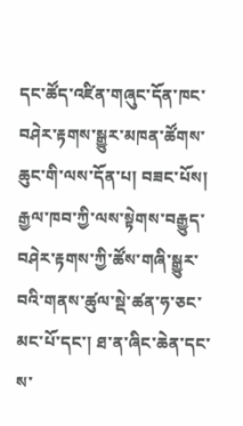དང་ཚོད་འཛིན་གཞུང་དོན་ཁང་བཤེར་རྟགས་སྒྱུར་མཁན་ཚོགས་ཆུང་གི་ལས་དོན་པ། བཟང་པོས།
རྒྱལ་ཁབ་ཀྱི་ལས་སྟེགས་བརྒྱུད་བཤེར་རྟགས་ཀྱི་ཚོས་གཞི་སྒྱུར་བའི་གནས་ཚུལ་སྡེ་ཚན་ཧ་ཅང་མང་པོ་དང་། ཐ་ན་ཞིང་ཆེན་དང་ས་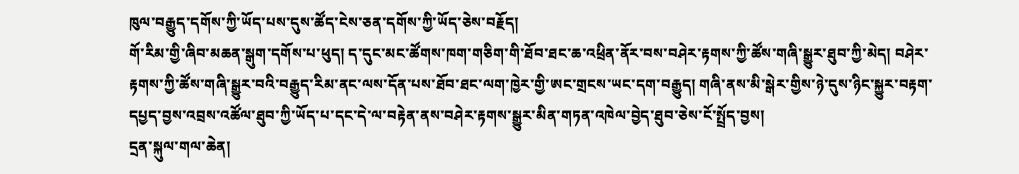ཁུལ་བརྒྱུད་དགོས་ཀྱི་ཡོད་པས་དུས་ཚོད་ངེས་ཅན་དགོས་ཀྱི་ཡོད་ཅེས་བརྗོད།
གོ་རིམ་གྱི་ཞིབ་མཆན་སྒུག་དགོས་པ་ཕུད། ད་དུང་མང་ཚོགས་ཁག་གཅིག་གི་ཐོབ་ཐང་ཆ་འཕྲིན་ནོར་བས་བཤེར་རྟགས་ཀྱི་ཚོས་གཞི་སྒྱུར་ཐུབ་ཀྱི་མེད། བཤེར་རྟགས་ཀྱི་ཚོས་གཞི་སྒྱུར་བའི་བརྒྱུད་རིམ་ནང་ལས་དོན་པས་ཐོབ་ཐང་ལག་ཁྱེར་གྱི་ཨང་གྲངས་ཡང་དག་བརྒྱུད། གཞི་ནས་མི་སྒེར་གྱིས་ཉེ་དུས་ཉིང་སྐྱུར་བརྟག་དཔྱད་བྱས་འབྲས་འཚོལ་ཐུབ་ཀྱི་ཡོད་པ་དང་དེ་ལ་བརྟེན་ནས་བཤེར་རྟགས་སྒྱུར་མིན་གཏན་འཁེལ་བྱེད་ཐུབ་ཅེས་ངོ་སྤྲོད་བྱས།
དྲན་སྐུལ་གལ་ཆེན།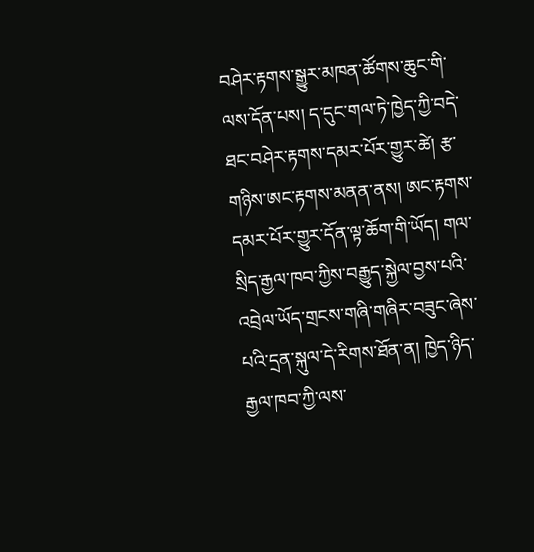བཤེར་རྟགས་སྒྱུར་མཁན་ཚོགས་ཆུང་གི་ལས་དོན་པས། ད་དུང་གལ་ཏེ་ཁྱེད་ཀྱི་བདེ་ཐང་བཤེར་རྟགས་དམར་པོར་གྱུར་ཚེ། རྩ་གཉིས་ཨང་རྟགས་མནན་ནས། ཨང་རྟགས་དམར་པོར་གྱུར་དོན་ལྟ་ཆོག་གི་ཡོད། གལ་སྲིད་རྒྱལ་ཁབ་ཀྱིས་བརྒྱུད་སྐྱེལ་བྱས་པའི་འབྲེལ་ཡོད་གྲངས་གཞི་གཞིར་བཟུང་ཞེས་པའི་དྲན་སྐུལ་དེ་རིགས་ཐོན་ན། ཁྱེད་ཉིད་རྒྱལ་ཁབ་ཀྱི་ལས་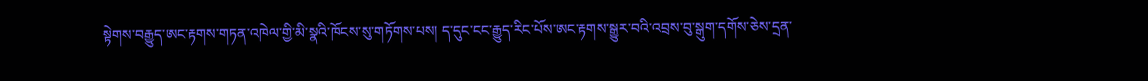སྟེགས་བརྒྱུད་ཨང་རྟགས་གཏན་འཁེལ་གྱི་མི་སྣའི་ཁོངས་སུ་གཏོགས་པས། ད་དུང་ངང་རྒྱུད་རིང་པོས་ཨང་རྟགས་སྒྱུར་བའི་འབྲས་བུ་སྒུག་དགོས་ཅེས་དྲན་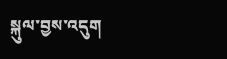སྐུལ་བྱས་འདུག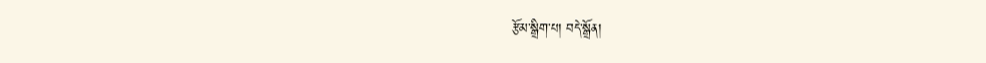རྩོམ་སྒྲིག་པ། བདེ་སྒྲོན།